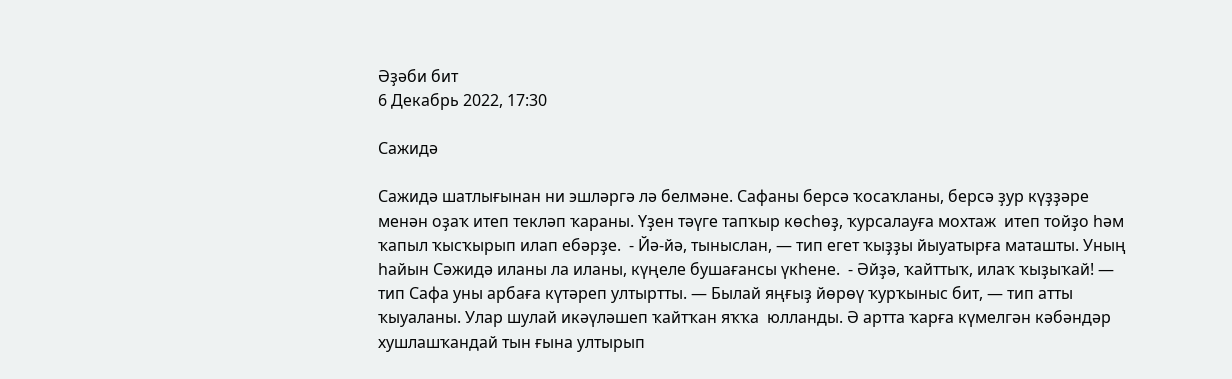Әҙәби бит
6 Декабрь 2022, 17:30

Сажидә

Сажидә шатлығынан ни эшләргә лә белмәне. Сафаны берсә ҡосаҡланы, берсә ҙур күҙҙәре менән оҙаҡ итеп текләп ҡараны. Үҙен тәүге тапҡыр көсһөҙ, ҡурсалауға мохтаж  итеп тойҙо һәм ҡапыл ҡысҡырып илап ебәрҙе.  - Йә-йә, тыныслан, — тип егет ҡыҙҙы йыуатырға маташты. Уның һайын Сәжидә иланы ла иланы, күңеле бушағансы үкһене.  - Әйҙә, ҡайттыҡ, илаҡ ҡыҙыҡай! — тип Сафа уны арбаға күтәреп ултыртты. — Былай яңғыҙ йөрөү ҡурҡыныс бит, — тип атты ҡыуаланы. Улар шулай икәүләшеп ҡайтҡан яҡҡа  юлланды. Ә артта ҡарға күмелгән кәбәндәр хушлашҡандай тын ғына ултырып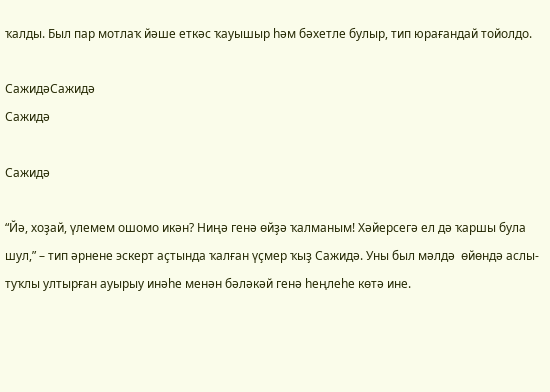ҡалды. Был пар мотлаҡ йәше еткәс ҡауышыр һәм бәхетле булыр, тип юрағандай тойолдо.

СажидәСажидә
Сажидә

Сажидә

“Йә, хоҙай, үлемем ошомо икән? Ниңә генә өйҙә ҡалманым! Хәйерсегә ел дә ҡаршы була шул,” – тип әрнене эскерт аҫтында ҡалған үҫмер ҡыҙ Сажидә. Уны был мәлдә  өйөндә аслы-туҡлы ултырған ауырыу инәһе менән бәләкәй генә һеңлеһе көтә ине.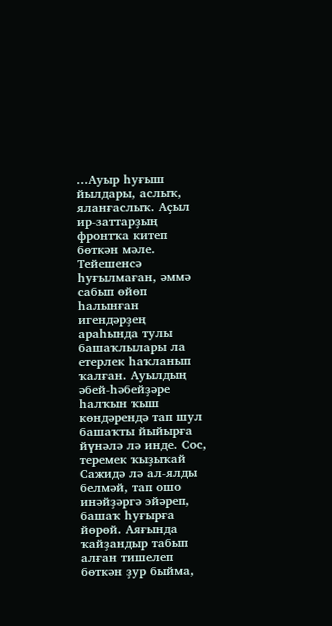...Ауыр һуғыш йылдары, аслыҡ, яланғаслыҡ. Аҫыл ир-заттарҙың фронтҡа китеп бөткән мәле. Тейешенсә һуғылмаған, әммә сабып өйөп һалынған игендәрҙең араһында тулы башаҡлылары ла етерлек һаҡланып ҡалған. Ауылдың әбей-һәбейҙәре һалҡын ҡыш көндәрендә тап шул башаҡты йыйырға йүнәлә лә инде. Сос, теремек ҡыҙыҡай Сажидә лә ал-ялды белмәй, тап ошо инәйҙәргә эйәреп, башаҡ һуғырға йөрөй. Аяғында ҡайҙандыр табып алған тишелеп бөткән ҙур быйма,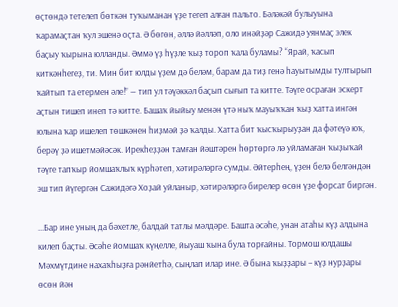өҫтөндә тетелеп бөткән туҡыманан үҙе тегеп алған пальто. Бәләкәй булыуына ҡарамаҫтан ҡул эшенә оҫта. Ә бөгөн, әллә йәлләп, оло инәйҙәр Сажидә уянмаҫ элек баҫыу ҡырына юлланды. Әммә үҙ һүҙле ҡыҙ тороп ҡала буламы? “Ярай, ҡасып киткәнһегеҙ, ти. Мин бит юлды үҙем дә беләм, барам да тиҙ генә һауытымды тултырып ҡайтып та етермен әле!” — тип ул тәүәккәл баҫып сығып та китте. Тәүге осраған эскерт аҫтын тишеп инеп тә китте. Башаҡ йыйыу менән үтә ныҡ мауыҡҡан ҡыҙ хатта ингән юлына ҡар ишелеп төшкәнен һиҙмәй ҙә ҡалды. Хатта бит ҡысҡырыуҙан да фәтеүә юҡ, берәү ҙә ишетмәйәсәк. Ирекһеҙҙән тамған йәштәрен һөртөргә лә уйламаған ҡыҙыҡай тәүге тапҡыр йомшаҡлыҡ күрһәтеп, хәтирәләргә сумды. Әйтерһең, үҙен белә белгәндән эш тип йүгергән Сажидәгә Хоҙай уйланыр, хәтирәләргә бирелер өсөн үҙе форсат биргән.

...Бар ине уның да бәхетле, балдай татлы мәлдәре. Башта әсәһе, унан атаһы күҙ алдына килеп баҫты. Әсәһе йомшаҡ күңелле, йыуаш ҡына була торғайны. Тормош юлдашы Мәхмүтдине нахаҡһыҙға рәнйетһә, сыңлап илар ине. Ә бына ҡыҙҙары – күҙ нурҙары өсөн йән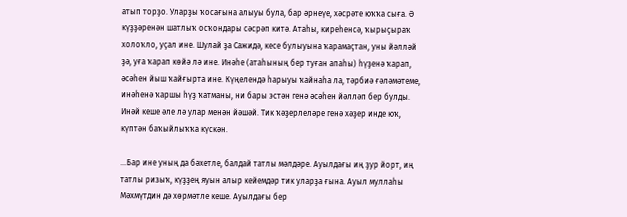атып торҙо. Уларҙы ҡосағына алыуы була, бар әрнеүе, хәсрәте юҡҡа сыға. Ә күҙҙәренән шатлыҡ осҡондары сәсрәп китә. Атаһы, киреһенсә, ҡырыҫыраҡ холоҡло, уҫал ине. Шулай ҙа Сажидә, кесе булыуына ҡарамаҫтан, уны йәлләй ҙә, уға ҡарап көйә лә ине. Инәһе (атаһының бер туған апаһы) һүҙенә ҡарап, әсәһен йыш ҡайғырта ине. Күңелендә һарыуы ҡайнаһа ла, тәрбиә ғәләмәтеме, инәһенә ҡаршы һүҙ ҡатманы, ни бары эстән генә әсәһен йәлләп бер булды. Инәй кеше әле лә улар менән йәшәй. Тик ҡәҙерлеләре генә хәҙер инде юҡ, күптән баҡыйлыҡҡа күскән.

...Бар ине уның да бәхетле, балдай татлы мәлдәре. Ауылдағы иң ҙур йорт, иң татлы ризыҡ, күҙҙең яуын алыр кейемдәр тик уларҙа ғына. Ауыл муллаһы Мәхмүтдин дә хөрмәтле кеше. Ауылдағы бер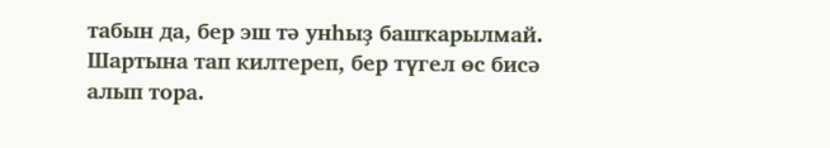табын да, бер эш тә унһыҙ башҡарылмай. Шартына тап килтереп, бер түгел өс бисә алып тора.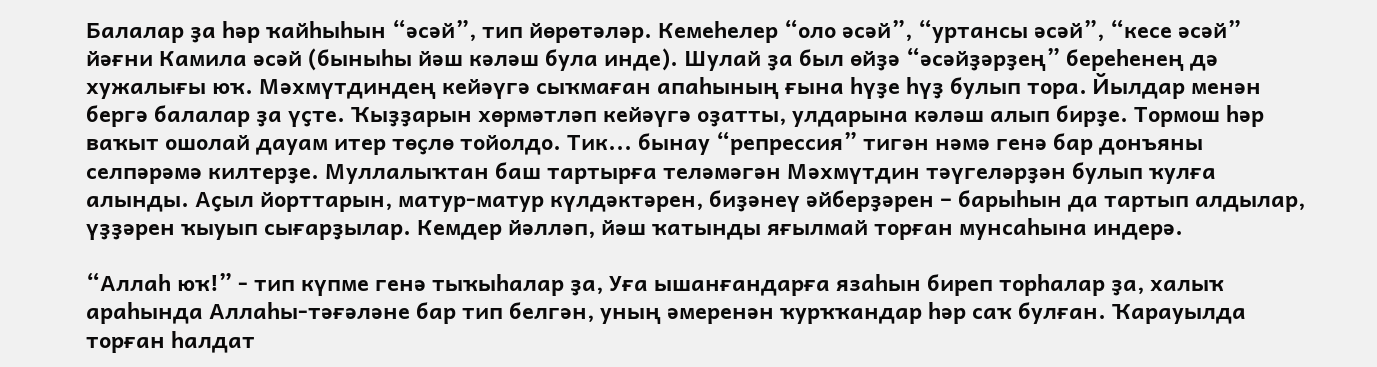Балалар ҙа һәр ҡайһыһын “әсәй”, тип йөрөтәләр. Кемеһелер “оло әсәй”, “уртансы әсәй”, “кесе әсәй” йәғни Камила әсәй (быныһы йәш кәләш була инде). Шулай ҙа был өйҙә “әсәйҙәрҙең” береһенең дә хужалығы юҡ. Мәхмүтдиндең кейәүгә сыҡмаған апаһының ғына һүҙе һүҙ булып тора. Йылдар менән бергә балалар ҙа үҫте. Ҡыҙҙарын хөрмәтләп кейәүгә оҙатты, улдарына кәләш алып бирҙе. Тормош һәр ваҡыт ошолай дауам итер төҫлө тойолдо. Тик... бынау “репрессия” тигән нәмә генә бар донъяны селпәрәмә килтерҙе. Муллалыҡтан баш тартырға теләмәгән Мәхмүтдин тәүгеләрҙән булып ҡулға алынды. Аҫыл йорттарын, матур-матур күлдәктәрен, биҙәнеү әйберҙәрен – барыһын да тартып алдылар, үҙҙәрен ҡыуып сығарҙылар. Кемдер йәлләп, йәш ҡатынды яғылмай торған мунсаһына индерә.

“Аллаһ юҡ!” - тип күпме генә тыҡыһалар ҙа, Уға ышанғандарға язаһын биреп торһалар ҙа, халыҡ араһында Аллаһы-тәғәләне бар тип белгән, уның әмеренән ҡурҡҡандар һәр саҡ булған. Ҡарауылда торған һалдат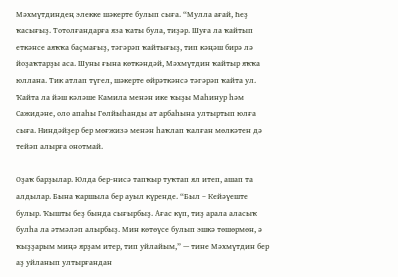Мәхмүтдиндең элекке шәкерте булып сыға. “Мулла ағай, Һеҙ ҡасығыҙ. Тотолғандарға яза ҡаты була, тиҙәр. Шуға ла ҡайтып еткәнсе аяҡҡа баҫмағыҙ, тәгәрәп ҡайтығыҙ, тип кәңәш бирә лә йоҙаҡтарҙы аса. Шуны ғына көткәндәй, Мәхмүтдин ҡайтыр яҡҡа юллана. Тик атлап түгел, шәкерте өйрәткәнсә тәгәрәп ҡайта ул. Ҡайта ла йәш кәләше Камила менән ике ҡыҙы Маһинур һәм Сажидәне, оло апаһы Гөлйыһанды ат арбаһына ултыртып юлға сыға. Ниндәйҙер бер мөғжизә менән һаҡлап ҡалған мөлкәтен дә тейәп алырға онотмай.

Оҙаҡ барҙылар. Юлда бер-нисә тапҡыр туҡтап ял итеп, ашап та алдылар. Бына ҡаршыла бер ауыл күренде. “Был – Кейәүеште булыр. Ҡышты беҙ бында сығырбыҙ. Ағас күп, тиҙ арала аласыҡ булһа ла әтмәләп алырбыҙ. Мин көтөүсе булып эшкә төшөрмөн, ә ҡыҙҙарым миңә ярҙам итер, тип уйлайым,” — тине Мәхмүтдин бер аҙ уйланып ултырғандан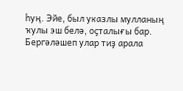һуң. Эйе, был указлы мулланың ҡулы эш белә, оҫталығы бар. Бергәләшеп улар тиҙ арала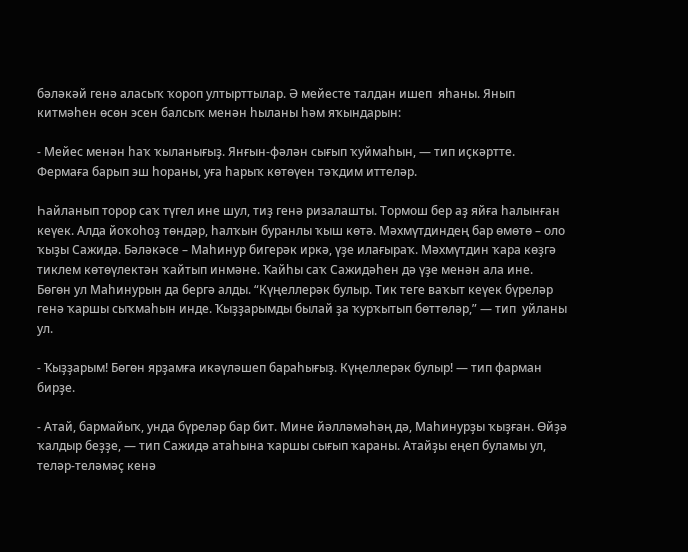бәләкәй генә аласыҡ ҡороп ултырттылар. Ә мейесте талдан ишеп  яһаны. Янып китмәһен өсөн эсен балсыҡ менән һыланы һәм яҡындарын:

- Мейес менән һаҡ ҡыланығыҙ. Янғын-фәлән сығып ҡуймаһын, — тип иҫкәртте. Фермаға барып эш һораны, уға һарыҡ көтөүен тәҡдим иттеләр.

Һайланып торор саҡ түгел ине шул, тиҙ генә ризалашты. Тормош бер аҙ яйға һалынған кеүек. Алда йоҡоһоҙ төндәр, һалҡын буранлы ҡыш көтә. Мәхмүтдиндең бар өмөтө – оло ҡыҙы Сажидә. Бәләкәсе – Маһинур бигерәк иркә, үҙе илағыраҡ. Мәхмүтдин ҡара көҙгә тиклем көтөүлектән ҡайтып инмәне. Ҡайһы саҡ Сажидәһен дә үҙе менән ала ине. Бөгөн ул Маһинурын да бергә алды. “Күңеллерәк булыр. Тик теге ваҡыт кеүек бүреләр генә ҡаршы сыҡмаһын инде. Ҡыҙҙарымды былай ҙа ҡурҡытып бөттөләр,” — тип  уйланы ул.

- Ҡыҙҙарым! Бөгөн ярҙамға икәүләшеп бараһығыҙ. Күңеллерәк булыр! — тип фарман бирҙе.

- Атай, бармайыҡ, унда бүреләр бар бит. Мине йәлләмәһәң дә, Маһинурҙы ҡыҙған. Өйҙә ҡалдыр беҙҙе, — тип Сажидә атаһына ҡаршы сығып ҡараны. Атайҙы еңеп буламы ул, теләр-теләмәҫ кенә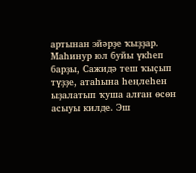артынан эйәрҙе ҡыҙҙар. Маһинур юл буйы үкһеп барҙы, Сажидә теш ҡыҫып түҙҙе, атаһына һеңлеһен ыҙалатып ҡуша алған өсөн асыуы килде. Эш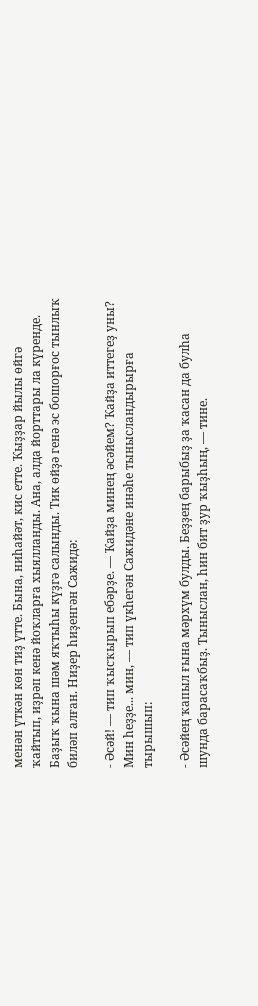менән үткән көн тиҙ үтте. Бына, ниһайәт, кис етте. Ҡыҙҙар йылы өйгә ҡайтып, иҙрәп кенә йоҡларға хыялланды. Ана, алда йорттары ла күренде. Баҙыҡ ҡына шәм яҡтыһы күҙгә салынды. Тик өйҙә генә эс бошорғос тынлыҡ биләп алған. Ниҙер һиҙенгән Сажидә:

- Әсәй! — тип ҡысҡырып ебәрҙе. — Ҡайҙа минең әсәйем? Ҡайҙа иттегеҙ уны? Мин һеҙҙе... мин, — тип үкһегән Сажидәне инәһе тынысландырырға тырышып:

- Әсәйең ҡапыл ғына мәрхүм булды. Беҙҙең барыбыҙ ҙа ҡасан да булһа шунда барасаҡбыҙ. Тыныслан, һин бит ҙур ҡыҙһың, — тине.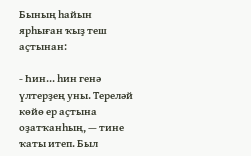Бының һайын ярһыған ҡыҙ теш аҫтынан:

- Һин... һин генә үлтерҙең уны. Тереләй көйө ер аҫтына оҙатҡанһың, — тине ҡаты итеп. Был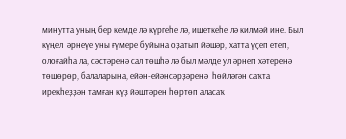минутта уның бер кемде лә күргеһе лә, ишеткеһе лә килмәй ине. Был күңел  әрнеүе уны ғүмере буйына оҙатып йәшәр, хатта үҫеп етеп, олоғайһа ла, сәстәренә сал төшһә лә был мәлде ул әрнеп хәтеренә төшөрөр, балаларына, ейән-ейәнсәрҙәренә  һөйләгән саҡта ирекһеҙҙән тамған күҙ йәштәрен һөртөп аласаҡ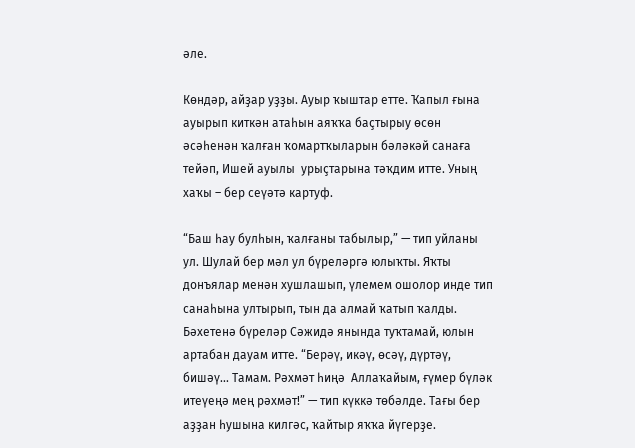әле.

Көндәр, айҙар уҙҙы. Ауыр ҡыштар етте. Ҡапыл ғына ауырып киткән атаһын аяҡҡа баҫтырыу өсөн әсәһенән ҡалған ҡомартҡыларын бәләкәй санаға тейәп, Ишей ауылы  урыҫтарына тәҡдим итте. Уның хаҡы – бер сеүәтә картуф.

“Баш һау булһын, ҡалғаны табылыр,” — тип уйланы ул. Шулай бер мәл ул бүреләргә юлыҡты. Яҡты донъялар менән хушлашып, үлемем ошолор инде тип санаһына ултырып, тын да алмай ҡатып ҡалды. Бәхетенә бүреләр Сәжидә янында туҡтамай, юлын артабан дауам итте. “Берәү, икәү, өсәү, дүртәү, бишәү... Тамам. Рәхмәт һиңә  Аллаҡайым, ғүмер бүләк итеүеңә мең рәхмәт!” — тип күккә төбәлде. Тағы бер аҙҙан һушына килгәс, ҡайтыр яҡҡа йүгерҙе.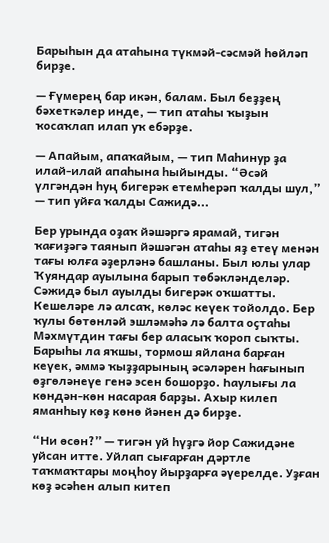Барыһын да атаһына түкмәй-сәсмәй һөйләп бирҙе.

— Ғүмерең бар икән, балам. Был беҙҙең бәхеткәлер инде, — тип атаһы ҡыҙын ҡосаҡлап илап уҡ ебәрҙе.

— Апайым, апаҡайым, — тип Маһинур ҙа илай-илай апаһына һыйынды. “Әсәй үлгәндән һуң бигерәк етемһерәп ҡалды шул,” — тип уйға ҡалды Сажидә...

Бер урында оҙаҡ йәшәргә ярамай, тигән ҡағиҙәгә таянып йәшәгән атаһы яҙ етеү менән тағы юлға әҙерләнә башланы. Был юлы улар Ҡуяндар ауылына барып төбәкләнделәр. Сәжидә был ауылды бигерәк оҡшатты. Кешеләре лә алсаҡ, көләс кеүек тойолдо. Бер ҡулы бөтөнләй эшләмәһә лә балта оҫтаһы Мәхмүтдин тағы бер аласыҡ ҡороп сыҡты. Барыһы ла яҡшы, тормош яйлана барған кеүек, әммә ҡыҙҙарының әсәләрен һағынып өҙгөләнеүе генә эсен бошорҙо. Һаулығы ла көндән-көн насарая барҙы. Ахыр килеп яманһыу көҙ көнө йәнен дә бирҙе.

“Ни өсөн?” — тигән уй һүҙгә йор Сажидәне уйсан итте. Уйлап сығарған дәртле таҡмаҡтары моңһоу йырҙарға әүерелде. Уҙған көҙ әсәһен алып китеп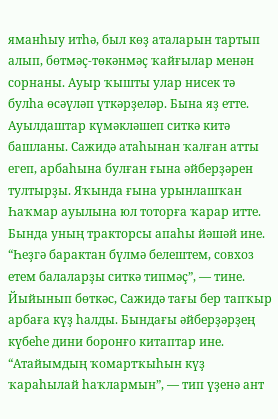яманһыу итһә, был көҙ аталарын тартып алып, бөтмәҫ-төкәнмәҫ ҡайғылар менән сорнаны. Ауыр ҡышты улар нисек тә булһа өсәүләп үткәрҙеләр. Бына яҙ етте. Ауылдаштар күмәкләшеп ситкә китә башланы. Сажидә атаһынан ҡалған атты егеп, арбаһына булған ғына әйберҙәрен тултырҙы. Яҡында ғына урынлашҡан Һаҡмар ауылына юл тоторға ҡарар итте. Бында уның тракторсы апаһы йәшәй ине. “Һеҙгә барактан бүлмә белештем, совхоз етем балаларҙы ситкә типмәҫ”, — тине. Йыйынып бөткәс, Сажидә тағы бер тапҡыр арбаға күҙ һалды. Бындағы әйберҙәрҙең күбеһе дини боронғо китаптар ине. “Атайымдың ҡомартҡыһын күҙ ҡараһылай һаҡлармын”, — тип үҙенә ант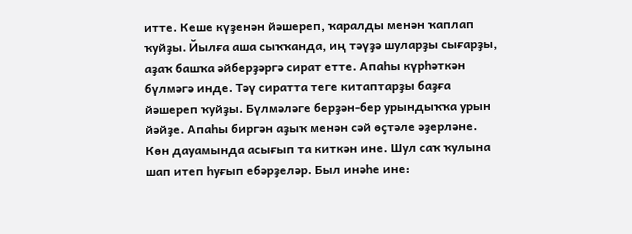итте. Кеше күҙенән йәшереп, ҡаралды менән ҡаплап ҡуйҙы. Йылға аша сыҡҡанда, иң тәүҙә шуларҙы сығарҙы, аҙаҡ башҡа әйберҙәргә сират етте. Апаһы күрһәткән бүлмәгә инде. Тәү сиратта теге китаптарҙы баҙға йәшереп ҡуйҙы. Бүлмәләге берҙән-бер урындыҡҡа урын йәйҙе. Апаһы биргән аҙыҡ менән сәй өҫтәле әҙерләне. Көн дауамында асығып та киткән ине. Шул саҡ ҡулына  шап итеп һуғып ебәрҙеләр. Был инәһе ине: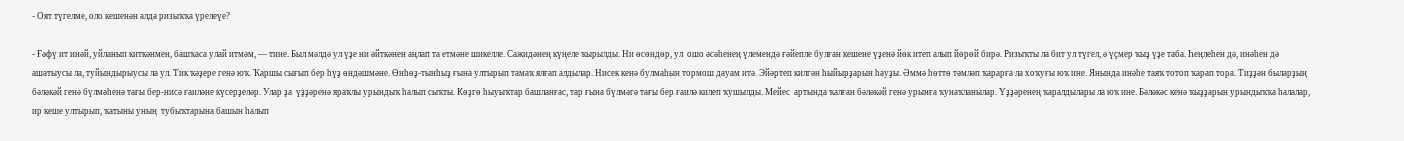- Оят түгелме, оло кешенән алда ризыҡҡа үрелеүе?

- Ғәфү ит инәй, уйланып киткәнмен, башҡаса улай итмәм, — тине. Был мәлдә ул үҙе ни әйткәнен аңлап та етмәне шикелле. Сажидәнең күңеле ҡырылды. Ни өсөндөр, ул  ошо әсәһенең үлемендә ғәйепле булған кешене үҙенә йөк итеп алып йөрөй бирә. Ризыҡты ла бит ул түгел, ә үҫмер ҡыҙ үҙе таба. Һеңлеһен дә, инәһен дә ашатыусы ла, туйындырыусы ла ул. Тик ҡәҙере генә юҡ. Ҡаршы сығып бер һүҙ өндәшмәне. Өнһөҙ-тынһыҙ ғына ултырып тамаҡ ялғап алдылар. Нисек кенә булмаһын тормош дауам итә. Эйәртеп килгән һыйырҙарын һауҙы. Әммә һөттө тәмләп ҡарарға ла хоҡуғы юҡ ине. Янында инәһе таяҡ тотоп ҡарап тора. Тиҙҙән быларҙың бәләкәй генә бүлмәһенә тағы бер-нисә ғаиләне күсерҙеләр. Улар ҙа  үҙҙәренә яраҡлы урындыҡ һалып сыҡты. Көҙгө һыуыҡтар башланғас, тар ғына бүлмәгә тағы бер ғаилә килеп ҡушылды. Мейес  артында ҡалған бәләкәй генә урынға ҡунаҡланылар. Үҙҙәренең ҡаралдылары ла юҡ ине. Бәләкәс кенә ҡыҙҙарын урындыҡҡа һалалар, ир кеше ултырып, ҡатыны уның  тубыҡтарына башын һалып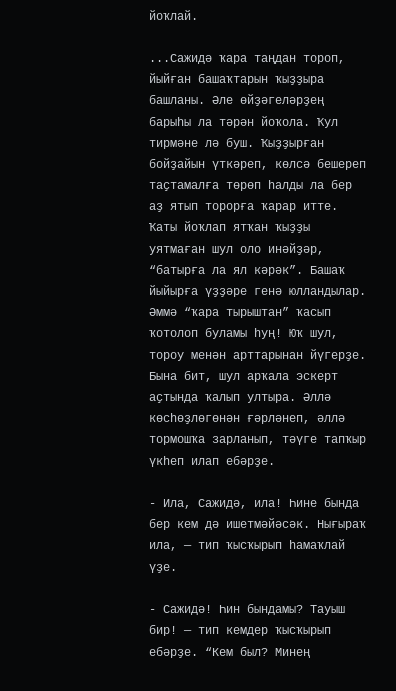йоҡлай.

...Сажидә ҡара таңдан тороп, йыйған башаҡтарын ҡыҙҙыра башланы. Әле өйҙәгеләрҙең барыһы ла тәрән йоҡола. Ҡул тирмәне лә буш. Ҡыҙҙырған бойҙайын үткәреп, көлсә бешереп таҫтамалға төрөп һалды ла бер аҙ ятып торорға ҡарар итте. Ҡаты йоҡлап ятҡан ҡыҙҙы уятмаған шул оло инәйҙәр, “батырға ла ял кәрәк”. Башаҡ йыйырға үҙҙәре генә юлландылар. Әммә “ҡара тырыштан” ҡасып ҡотолоп буламы һуң! Юҡ шул, тороу менән арттарынан йүгерҙе. Бына бит, шул арҡала эскерт аҫтында ҡалып ултыра. Әллә көсһөҙлөгөнән ғәрләнеп, әллә тормошҡа зарланып, тәүге тапҡыр үкһеп илап ебәрҙе.

- Ила, Сажидә, ила! Һине бында бер кем дә ишетмәйәсәк. Нығыраҡ ила, — тип ҡысҡырып һамаҡлай үҙе.

- Сажидә! Һин бындамы? Тауыш бир! — тип кемдер ҡысҡырып ебәрҙе. “Кем был? Минең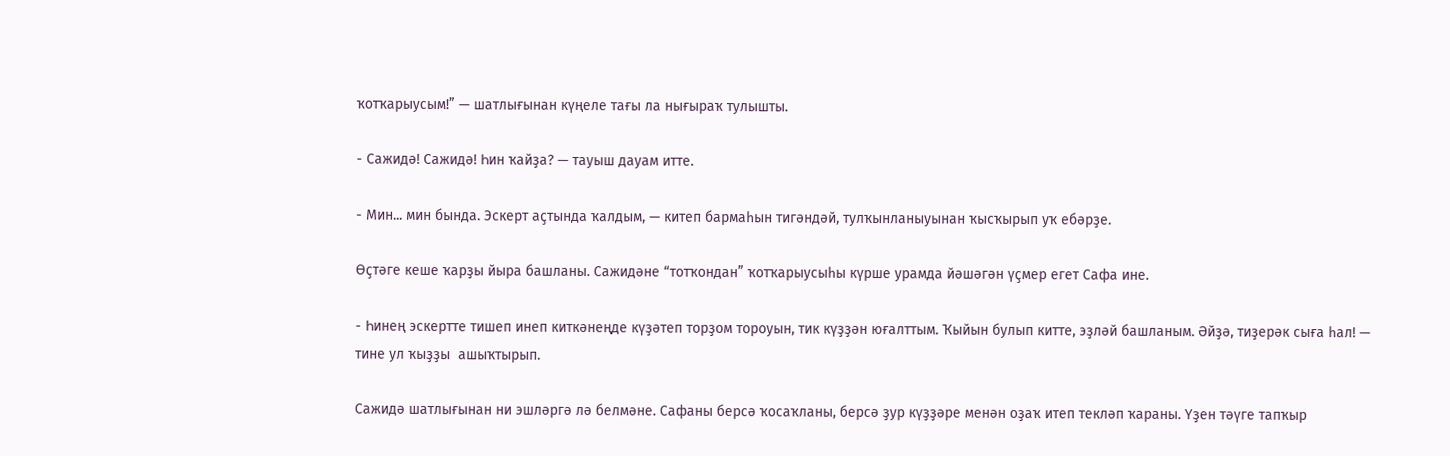ҡотҡарыусым!” — шатлығынан күңеле тағы ла нығыраҡ тулышты.

- Сажидә! Сажидә! Һин ҡайҙа? — тауыш дауам итте.

- Мин... мин бында. Эскерт аҫтында ҡалдым, — китеп бармаһын тигәндәй, тулҡынланыуынан ҡысҡырып уҡ ебәрҙе.

Өҫтәге кеше ҡарҙы йыра башланы. Сажидәне “тотҡондан” ҡотҡарыусыһы күрше урамда йәшәгән үҫмер егет Сафа ине.

- Һинең эскертте тишеп инеп киткәнеңде күҙәтеп торҙом тороуын, тик күҙҙән юғалттым. Ҡыйын булып китте, эҙләй башланым. Әйҙә, тиҙерәк сыға һал! — тине ул ҡыҙҙы  ашыҡтырып.

Сажидә шатлығынан ни эшләргә лә белмәне. Сафаны берсә ҡосаҡланы, берсә ҙур күҙҙәре менән оҙаҡ итеп текләп ҡараны. Үҙен тәүге тапҡыр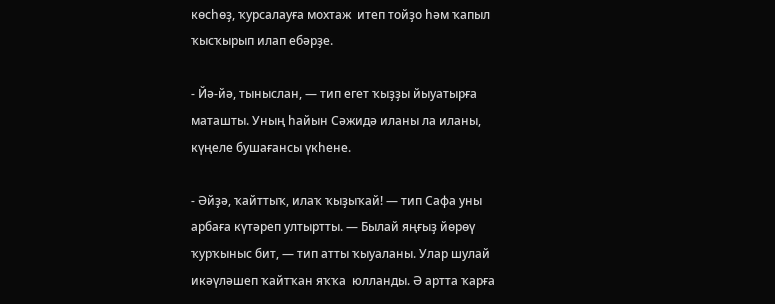көсһөҙ, ҡурсалауға мохтаж  итеп тойҙо һәм ҡапыл ҡысҡырып илап ебәрҙе.

- Йә-йә, тыныслан, — тип егет ҡыҙҙы йыуатырға маташты. Уның һайын Сәжидә иланы ла иланы, күңеле бушағансы үкһене.

- Әйҙә, ҡайттыҡ, илаҡ ҡыҙыҡай! — тип Сафа уны арбаға күтәреп ултыртты. — Былай яңғыҙ йөрөү ҡурҡыныс бит, — тип атты ҡыуаланы. Улар шулай икәүләшеп ҡайтҡан яҡҡа  юлланды. Ә артта ҡарға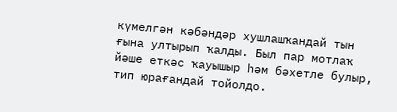күмелгән кәбәндәр хушлашҡандай тын ғына ултырып ҡалды. Был пар мотлаҡ йәше еткәс ҡауышыр һәм бәхетле булыр, тип юрағандай тойолдо.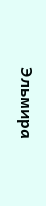Эльмира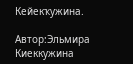Кейекҡужина.

Автор:Эльмира Киеккужина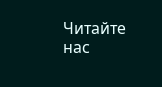Читайте нас